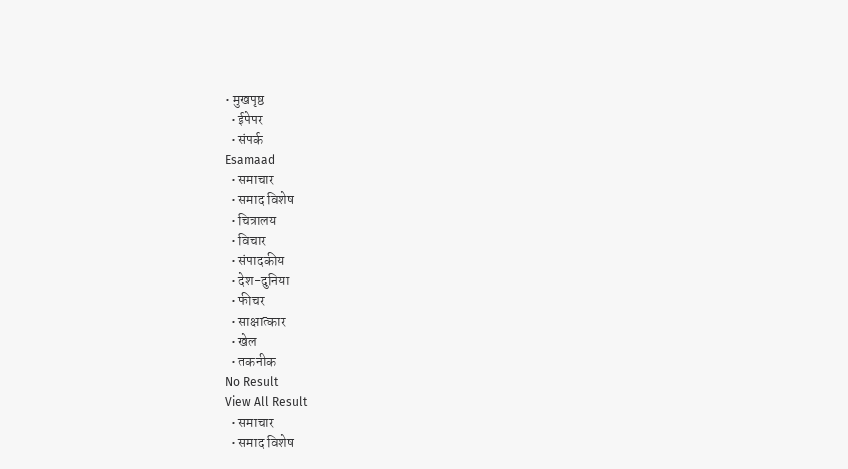• मुखपृष्ठ
  • ईपेपर
  • संपर्क
Esamaad
  • समाचार
  • समाद विशेष
  • चित्रालय
  • विचार
  • संपादकीय
  • देश-दुनिया
  • फीचर
  • साक्षात्‍कार
  • खेल
  • तकनीक
No Result
View All Result
  • समाचार
  • समाद विशेष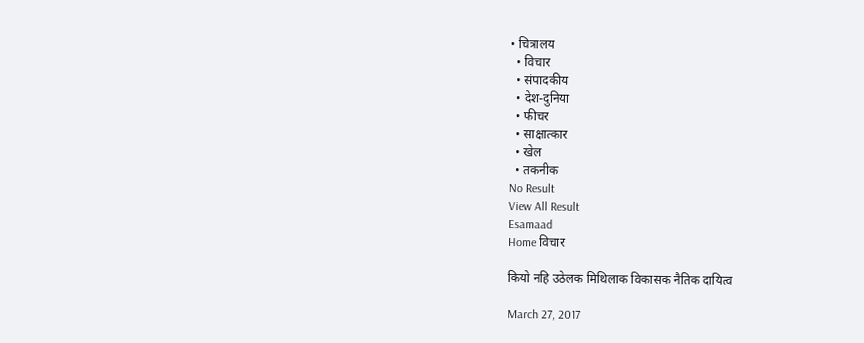• चित्रालय
  • विचार
  • संपादकीय
  • देश-दुनिया
  • फीचर
  • साक्षात्‍कार
  • खेल
  • तकनीक
No Result
View All Result
Esamaad
Home विचार

कियो नहि उठेलक मिथिलाक विकासक नैतिक दायित्व

March 27, 2017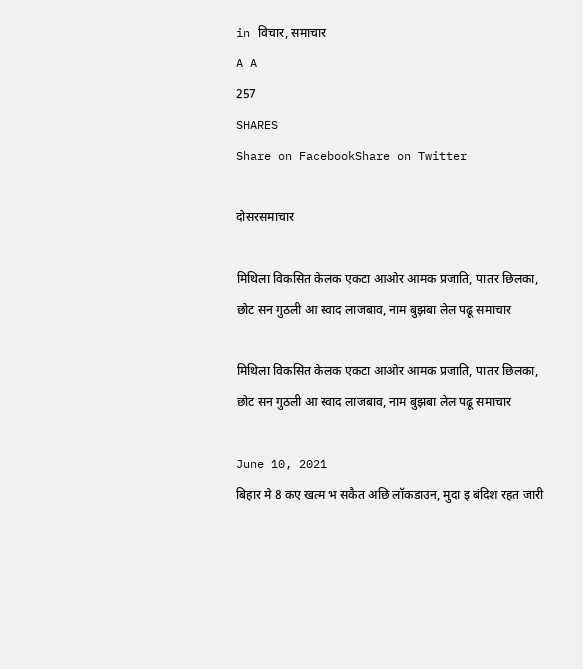in विचार, समाचार
A A
257
SHARES
Share on FacebookShare on Twitter

दोसरसमाचार

मिथिला विकसित केलक एकटा आओर आमक प्रजाति, पातर छिलका, छोट सन गुठली आ स्वाद लाजबाव, नाम बुझबा लेल पढू समाचार

मिथिला विकसित केलक एकटा आओर आमक प्रजाति, पातर छिलका, छोट सन गुठली आ स्वाद लाजबाव, नाम बुझबा लेल पढू समाचार

June 10, 2021
बिहार मे 8 कए खत्म भ सकैत अछि लॉकडाउन, मुदा इ बंदिश रहत जारी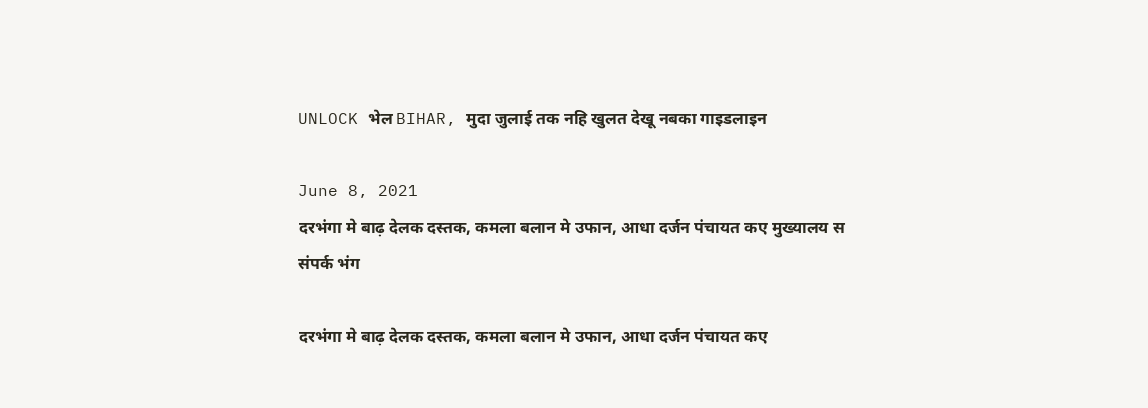UNLOCK भेल BIHAR, मुदा जुलाई तक नहि खुलत देखू नबका गाइडलाइन

June 8, 2021
दरभंगा मे बाढ़ देलक दस्तक, कमला बलान मे उफान, आधा दर्जन पंचायत कए मुख्यालय स संपर्क भंग

दरभंगा मे बाढ़ देलक दस्तक, कमला बलान मे उफान, आधा दर्जन पंचायत कए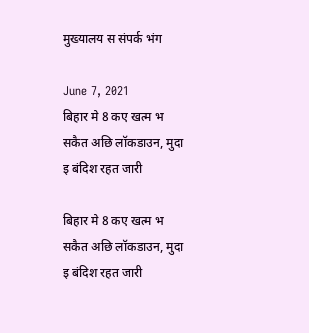मुख्यालय स संपर्क भंग

June 7, 2021
बिहार मे 8 कए खत्म भ सकैत अछि लॉकडाउन, मुदा इ बंदिश रहत जारी

बिहार मे 8 कए खत्म भ सकैत अछि लॉकडाउन, मुदा इ बंदिश रहत जारी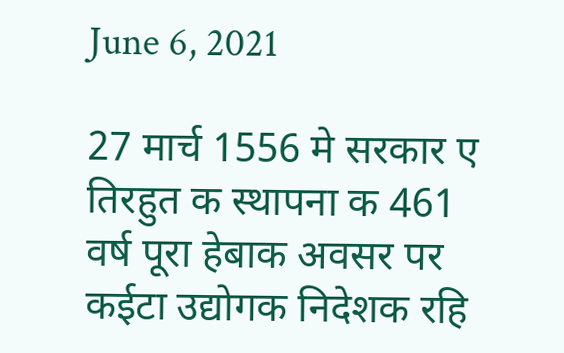June 6, 2021

27 मार्च 1556 मे सरकार ए तिरहुत क स्थापना क 461 वर्ष पूरा हेबाक अवसर पर कईटा उद्योगक निदेशक रहि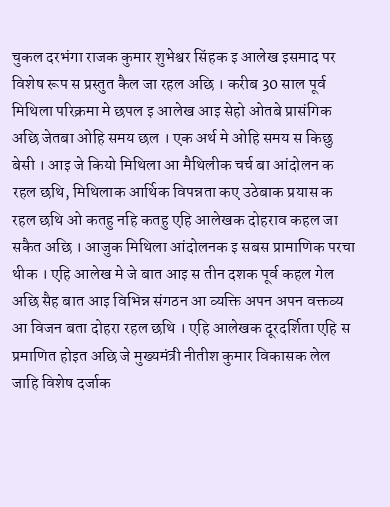चुकल दरभंगा राजक कुमार शुभेश्वर सिंहक इ आलेख इसमाद पर विशेष रूप स प्रस्तुत कैल जा रहल अछि । करीब 30 साल पूर्व मिथिला परिक्रमा मे छपल इ आलेख आइ सेहो ओतबे प्रासंगिक अछि जेतबा ओहि समय छल । एक अर्थ मे ओहि समय स किछु बेसी । आइ जे कियो मिथिला आ मैथिलीक चर्च बा आंदोलन क रहल छथि, मिथिलाक आर्थिक विपन्नता कए उठेबाक प्रयास क रहल छथि ओ कतहु नहि कतहु एहि आलेखक दोहराव कहल जा सकैत अछि । आजुक मिथिला आंदोलनक इ सबस प्रामाणिक परचा थीक । एहि आलेख मे जे बात आइ स तीन दशक पूर्व कहल गेल अछि सैह बात आइ विभिन्न संगठन आ व्यक्ति अपन अपन वक्तव्य आ विजन बता दोहरा रहल छथि । एहि आलेखक दूरदर्शिता एहि स प्रमाणित होइत अछि जे मुख्‍यमंत्री नीतीश कुमार विकासक लेल जाहि विशेष दर्जाक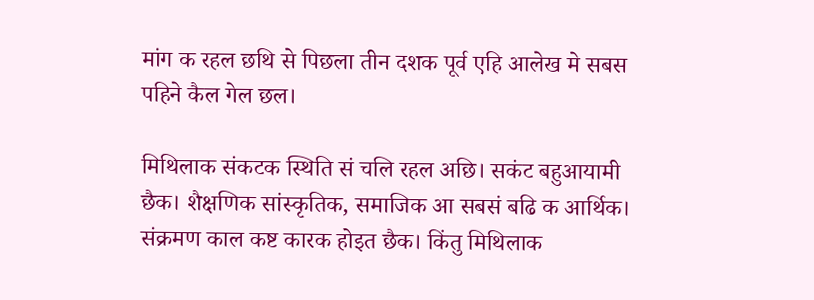मांग क रहल छथि से पिछला तीन दशक पूर्व एहि आलेख मे सबस पहिने कैल गेल छल।

मिथिलाक संकटक स्थिति सं चलि रहल अछि। सकंट बहुआयामी छैक। शैक्षणिक सांस्कृतिक, समाजिक आ सबसं बढि क आर्थिक। संक्रमण काल कष्ट कारक होइत छैक। किंतु मिथिलाक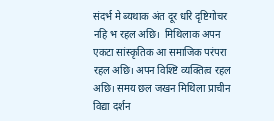संदर्भ मे ब्यथाक अंत दूर धरि दृष्टिगोचर नहि भ रहल अछि।  मिथिलाक अपन एकटा सांस्कृतिक आ समाजिक परंपरा रहल अछि। अपन विश्ष्टि व्यक्तित्व रहल अछि। समय छल जखन मिथिला प्राचीन विद्या दर्शन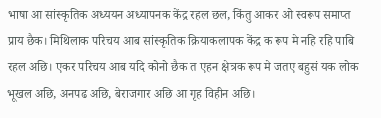भाषा आ सांस्कृतिक अध्ययन अध्यापनक केंद्र रहल छल, किंतु आकर ओ स्वरूप समाप्त प्राय छैक। मिथिलाक परिचय आब सांस्कृतिक क्रियाकलापक केंद्र क रूप मे नहि रहि पाबि रहल अछि। एकर परिचय आब यदि कोनो छैक त एहन क्षेत्रक रूप मे जतए बहुसं यक लोक भूखल अछि, अनपढ अछि, बेराजगार अछि आ गृह विहीन अछि।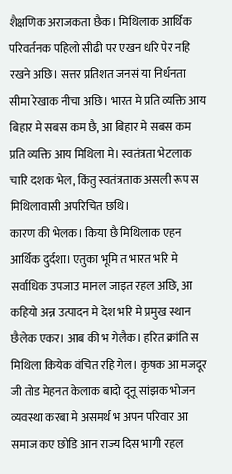शैक्षणिक अराजकता छैक। मिथिलाक आर्थिक परिवर्तनक पहिलो सीढी पर एखन धरि पेर नहि रखने अछि। सत्तर प्रतिशत जनसं या निर्धनता सीमा रेखाक नीचा अछि। भारत मे प्रति व्यक्ति आय बिहार मे सबस कम छै, आ बिहार मे सबस कम प्रति व्यक्ति आय मिथिला मे। स्वतंत्रता भेटलाक चारि दशक भेल, किंतु स्वतंत्रताक असली रूप स मिथिलावासी अपरिचित छथि।
कारण की भेलक। किया छै मिथिलाक एहन आर्थिक दुर्दशा। एतुका भूमि त भारत भरि मे सर्वाधिक उपजाउ मानल जाइत रहल अछि, आ कहियो अन्न उत्पादन मे देश भरि मे प्रमुख स्थान छैलेक एकर। आब की भ गेलैक। हरित क्रांति स मिथिला कियेक वंचित रहि गेल। कृषक आ मजदूर जी तोड मेहनत केलाक बादो दूनू सांझक भोजन व्यवस्था करबा मे असमर्थ भ अपन परिवार आ समाज कए छोडि आन राज्य दिस भागी रहल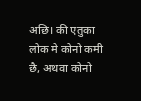अछि। की एतुका लोक मे कोनो कमी छै, अथवा कोनो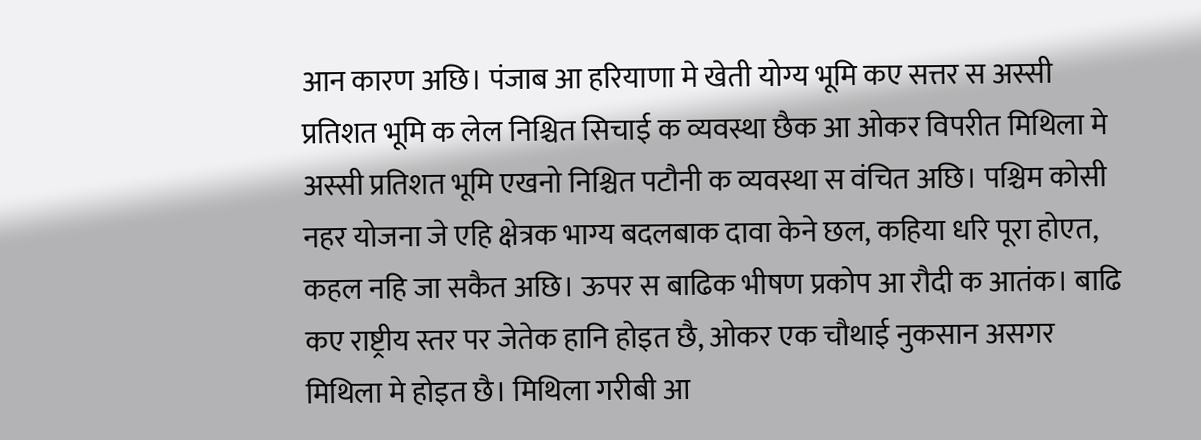आन कारण अछि। पंजाब आ हरियाणा मे खेती योग्य भूमि कए सत्तर स अस्सी प्रतिशत भूमि क लेल निश्चित सिचाई क व्यवस्था छैक आ ओकर विपरीत मिथिला मे अस्सी प्रतिशत भूमि एखनो निश्चित पटौनी क व्यवस्था स वंचित अछि। पश्चिम कोसी नहर योजना जे एहि क्षेत्रक भाग्य बदलबाक दावा केने छल, कहिया धरि पूरा होएत, कहल नहि जा सकैत अछि। ऊपर स बाढिक भीषण प्रकोप आ रौदी क आतंक। बाढि कए राष्ट्रीय स्तर पर जेतेक हानि होइत छै, ओकर एक चौथाई नुकसान असगर मिथिला मे होइत छै। मिथिला गरीबी आ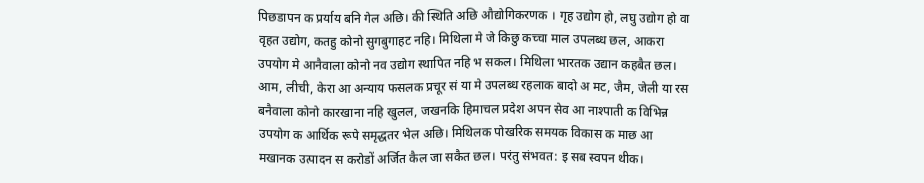पिछडापन क प्रर्याय बनि गेल अछि। की स्थिति अछि औद्योगिकरणक । गृह उद्योग हो, लघु उद्योग हो वा वृहत उद्योग, कतहु कोनो सुगबुगाहट नहि। मिथिला मे जे किछु कच्चा माल उपलब्ध छल, आकरा उपयोग मे आनैवाला कोनो नव उद्योग स्थापित नहि भ सकल। मिथिला भारतक उद्यान कहबैत छल। आम, लीची, केरा आ अन्याय फसलक प्रचूर सं या मे उपलब्ध रहलाक बादो अ मट, जैम, जेली या रस बनैवाला कोनो कारखाना नहि खुलल, जखनकि हिमाचल प्रदेश अपन सेव आ नाश्पाती क विभिन्न उपयोग क आर्थिक रूपे समृद्धतर भेल अछि। मिथिलक पोखरिक समयक विकास क माछ आ मखानक उत्पादन स करोडों अर्जित कैल जा सकैत छल। परंतु संभवत: इ सब स्वपन थीक।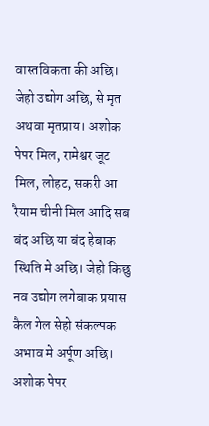वास्तविकता की अछि। जेहो उद्योग अछि, से मृत अथवा मृतप्राय। अशोक पेपर मिल, रामेश्वर जूट मिल, लोहट, सकरी आ रैयाम चीनी मिल आदि सब बंद अछि या बंद हेबाक स्थिति मे अछि। जेहो किछु नव उद्योग लगेबाक प्रयास कैल गेल सेहो संकल्पक अभाव मे अर्पूण अछि। अशोक पेपर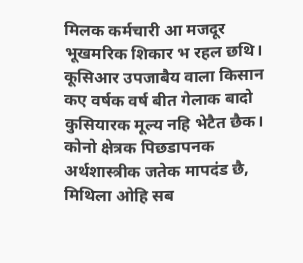मिलक कर्मचारी आ मजदूर भूखमरिक शिकार भ रहल छथि। कूसिआर उपजाबैय वाला किसान कए वर्षक वर्ष बीत गेलाक बादो कुसियारक मूल्य नहि भेटैत छैक।
कोनो क्षेत्रक पिछडापनक अर्थशास्त्रीक जतेक मापदंड छै, मिथिला ओहि सब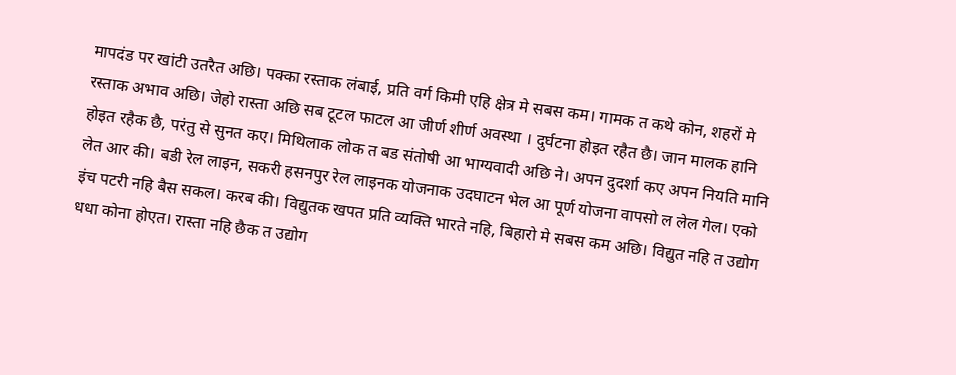मापदंड पर खांटी उतरैत अछि। पक्का रस्ताक लंबाई, प्रति वर्ग किमी एहि क्षेत्र मे सबस कम। गामक त कथे कोन, शहरों मे रस्ताक अभाव अछि। जेहो रास्ता अछि सब टूटल फाटल आ जीर्ण शीर्ण अवस्था । दुर्घटना होइत रहैत छै। जान मालक हानि होइत रहैक छै, परंतु से सुनत कए। मिथिलाक लोक त बड संतोषी आ भाग्यवादी अछि ने। अपन दुदर्शा कए अपन नियति मानि लेत आर की। बडी रेल लाइन, सकरी हसनपुर रेल लाइनक योजनाक उदघाटन भेल आ पूर्ण योजना वापसो ल लेल गेल। एको इंच पटरी नहि बैस सकल। करब की। विद्युतक खपत प्रति व्यक्ति भारते नहि, बिहारो मे सबस कम अछि। विद्युत नहि त उद्योग धधा कोना होएत। रास्ता नहि छैक त उद्योग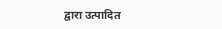द्वारा उत्पादित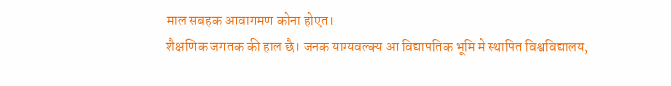माल सबहक आवागमण कोना होएत।
शैक्षणिक जगतक की हाल छै। जनक याग्यवल्क्य आ विद्यापतिक भूमि मे स्थापित विश्वविद्यालय,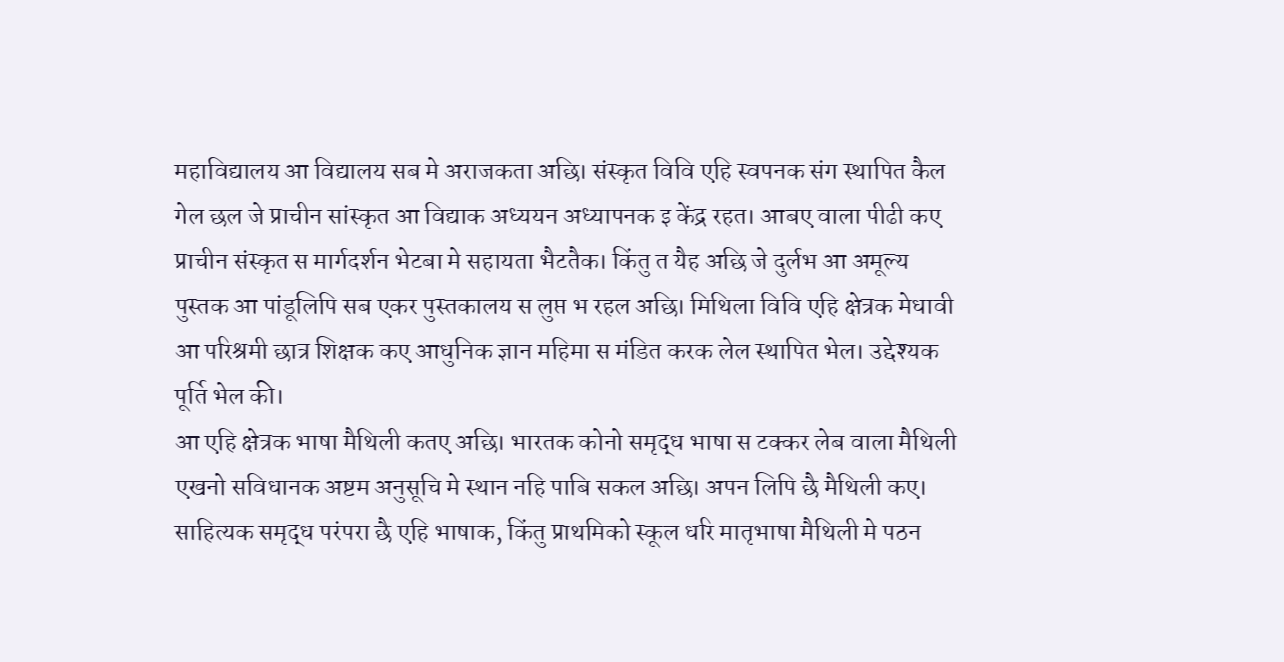महाविद्यालय आ विद्यालय सब मे अराजकता अछि। संस्कृत विवि एहि स्वपनक संग स्थापित कैल गेल छल जे प्राचीन सांस्कृत आ विद्याक अध्ययन अध्यापनक इ केंद्र रहत। आबए वाला पीढी कए प्राचीन संस्कृत स मार्गदर्शन भेटबा मे सहायता भैटतैक। किंतु त यैह अछि जे दुर्लभ आ अमूल्य पुस्तक आ पांडूलिपि सब एकर पुस्तकालय स लुप्त भ रहल अछि। मिथिला विवि एहि क्षेत्रक मेधावी आ परिश्रमी छात्र शिक्षक कए आधुनिक ज्ञान महिमा स मंडित करक लेल स्थापित भेल। उद्देश्यक पूर्ति भेल की।
आ एहि क्षेत्रक भाषा मैथिली कतए अछि। भारतक कोनो समृद्ध भाषा स टक्कर लेब वाला मैथिली एखनो सविधानक अष्टम अनुसूचि मे स्थान नहि पाबि सकल अछि। अपन लिपि छै मैथिली कए। साहित्यक समृद्ध परंपरा छै एहि भाषाक, किंतु प्राथमिको स्कूल धरि मातृभाषा मैथिली मे पठन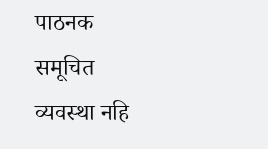पाठनक समूचित व्यवस्था नहि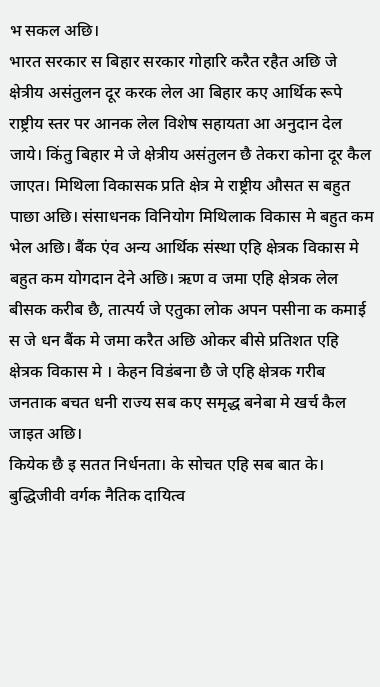भ सकल अछि।
भारत सरकार स बिहार सरकार गोहारि करैत रहैत अछि जे क्षेत्रीय असंतुलन दूर करक लेल आ बिहार कए आर्थिक रूपे राष्ट्रीय स्तर पर आनक लेल विशेष सहायता आ अनुदान देल जाये। किंतु बिहार मे जे क्षेत्रीय असंतुलन छै तेकरा कोना दूर कैल जाएत। मिथिला विकासक प्रति क्षेत्र मे राष्ट्रीय औसत स बहुत पाछा अछि। संसाधनक विनियोग मिथिलाक विकास मे बहुत कम भेल अछि। बैंक एंव अन्य आर्थिक संस्था एहि क्षेत्रक विकास मे बहुत कम योगदान देने अछि। ऋण व जमा एहि क्षेत्रक लेल बीसक करीब छै, तात्पर्य जे एतुका लोक अपन पसीना क कमाई स जे धन बैंक मे जमा करैत अछि ओकर बीसे प्रतिशत एहि क्षेत्रक विकास मे । केहन विडंबना छै जे एहि क्षेत्रक गरीब जनताक बचत धनी राज्य सब कए समृद्ध बनेबा मे खर्च कैल जाइत अछि।
कियेक छै इ सतत निर्धनता। के सोचत एहि सब बात के। बुद्धिजीवी वर्गक नैतिक दायित्व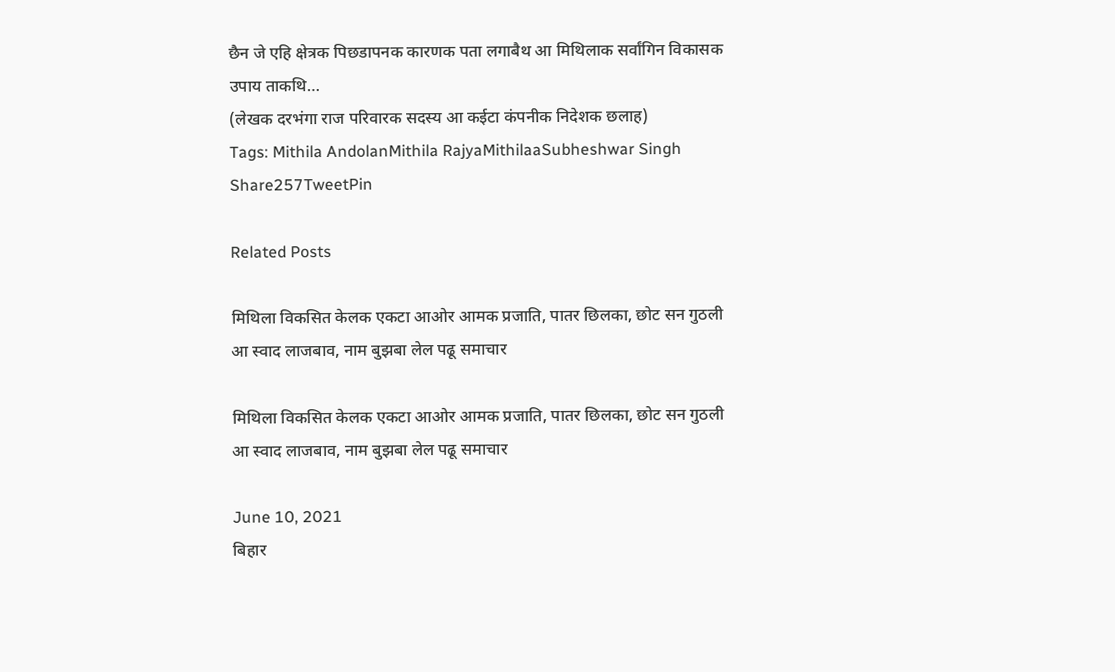छैन जे एहि क्षेत्रक पिछडापनक कारणक पता लगाबैथ आ मिथिलाक सर्वांगिन विकासक उपाय ताकथि…
(लेखक दरभंगा राज परिवारक सदस्य आ कईटा कंपनीक निदेशक छलाह)
Tags: Mithila AndolanMithila RajyaMithilaaSubheshwar Singh
Share257TweetPin

Related Posts

मिथिला विकसित केलक एकटा आओर आमक प्रजाति, पातर छिलका, छोट सन गुठली आ स्वाद लाजबाव, नाम बुझबा लेल पढू समाचार

मिथिला विकसित केलक एकटा आओर आमक प्रजाति, पातर छिलका, छोट सन गुठली आ स्वाद लाजबाव, नाम बुझबा लेल पढू समाचार

June 10, 2021
बिहार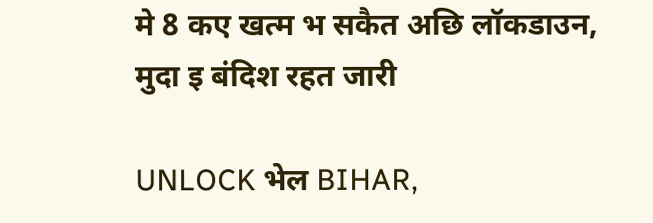मे 8 कए खत्म भ सकैत अछि लॉकडाउन, मुदा इ बंदिश रहत जारी

UNLOCK भेल BIHAR,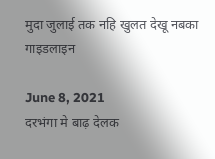मुदा जुलाई तक नहि खुलत देखू नबका गाइडलाइन

June 8, 2021
दरभंगा मे बाढ़ देलक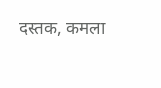दस्तक, कमला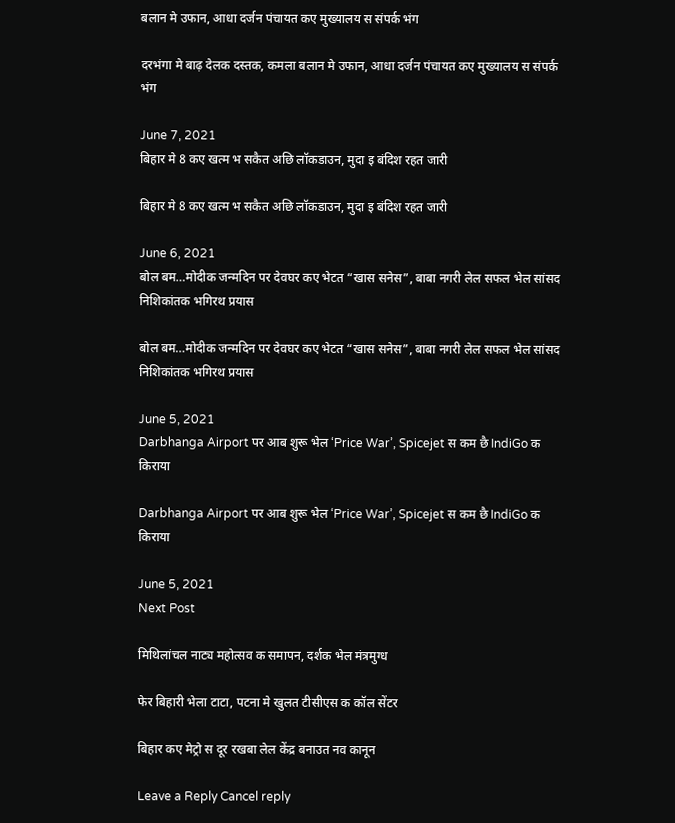बलान मे उफान, आधा दर्जन पंचायत कए मुख्यालय स संपर्क भंग

दरभंगा मे बाढ़ देलक दस्तक, कमला बलान मे उफान, आधा दर्जन पंचायत कए मुख्यालय स संपर्क भंग

June 7, 2021
बिहार मे 8 कए खत्म भ सकैत अछि लॉकडाउन, मुदा इ बंदिश रहत जारी

बिहार मे 8 कए खत्म भ सकैत अछि लॉकडाउन, मुदा इ बंदिश रहत जारी

June 6, 2021
बोल बम…मोदीक जन्मदिन पर देवघर कए भेटत “खास सनेस”, बाबा नगरी लेल सफल भेल सांसद निशिकांतक भगिरथ प्रयास

बोल बम…मोदीक जन्मदिन पर देवघर कए भेटत “खास सनेस”, बाबा नगरी लेल सफल भेल सांसद निशिकांतक भगिरथ प्रयास

June 5, 2021
Darbhanga Airport पर आब शुरू भेल ‘Price War’, Spicejet स कम छै IndiGo क किराया

Darbhanga Airport पर आब शुरू भेल ‘Price War’, Spicejet स कम छै IndiGo क किराया

June 5, 2021
Next Post

मिथिलांचल नाट्य महोत्सव क समापन, दर्शक भेल मंत्रमुग्ध

फेर बिहारी भेला टाटा, पटना मे खुलत टीसीएस क कॉल सेंटर

बिहार कए मेट्रो स दूर रखबा लेल केंद्र बनाउत नव कानून

Leave a Reply Cancel reply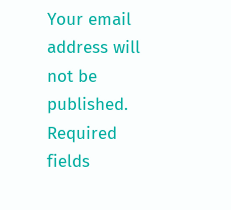Your email address will not be published. Required fields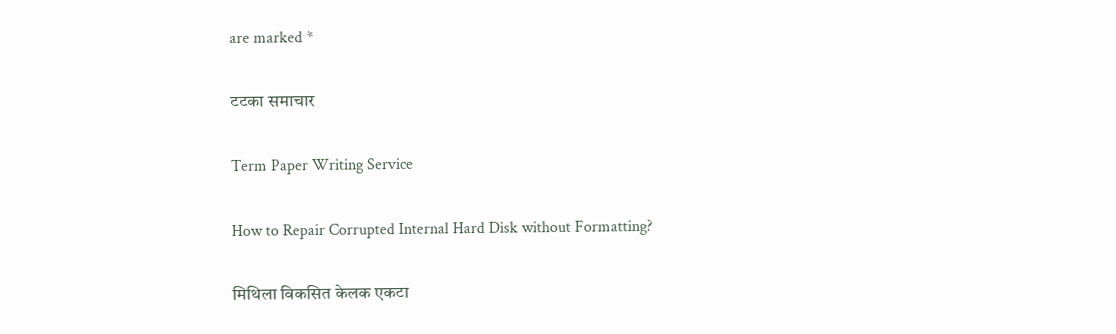are marked *

टटका समाचार

Term Paper Writing Service

How to Repair Corrupted Internal Hard Disk without Formatting?

मिथिला विकसित केलक एकटा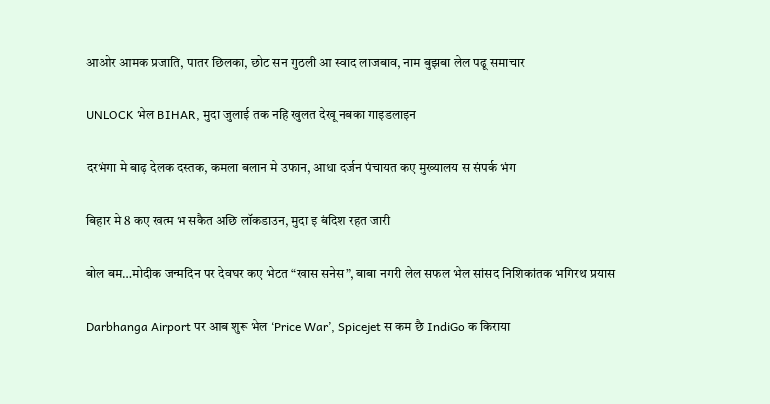आओर आमक प्रजाति, पातर छिलका, छोट सन गुठली आ स्वाद लाजबाव, नाम बुझबा लेल पढू समाचार

UNLOCK भेल BIHAR, मुदा जुलाई तक नहि खुलत देखू नबका गाइडलाइन

दरभंगा मे बाढ़ देलक दस्तक, कमला बलान मे उफान, आधा दर्जन पंचायत कए मुख्यालय स संपर्क भंग

बिहार मे 8 कए खत्म भ सकैत अछि लॉकडाउन, मुदा इ बंदिश रहत जारी

बोल बम…मोदीक जन्मदिन पर देवघर कए भेटत “खास सनेस”, बाबा नगरी लेल सफल भेल सांसद निशिकांतक भगिरथ प्रयास

Darbhanga Airport पर आब शुरू भेल ‘Price War’, Spicejet स कम छै IndiGo क किराया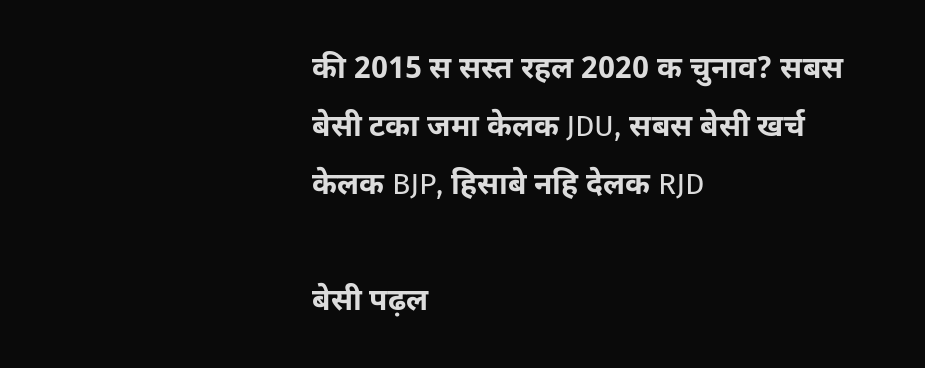की 2015 स सस्त रहल 2020 क चुनाव? सबस बेसी टका जमा केलक JDU, सबस बेसी खर्च केलक BJP, हिसाबे नहि देलक RJD

बेसी पढ़ल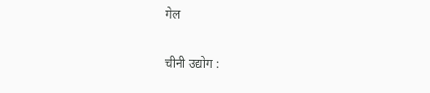गेल

चीनी उद्योग :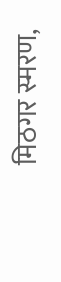मिठगर स्‍मरण,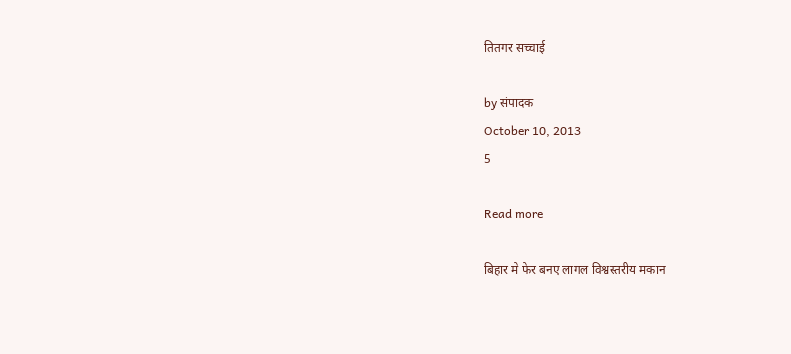तितगर सच्‍चाई

by संपादक
October 10, 2013
5

Read more

बिहार मे फेर बनए लागल विश्वस्तरीय मकान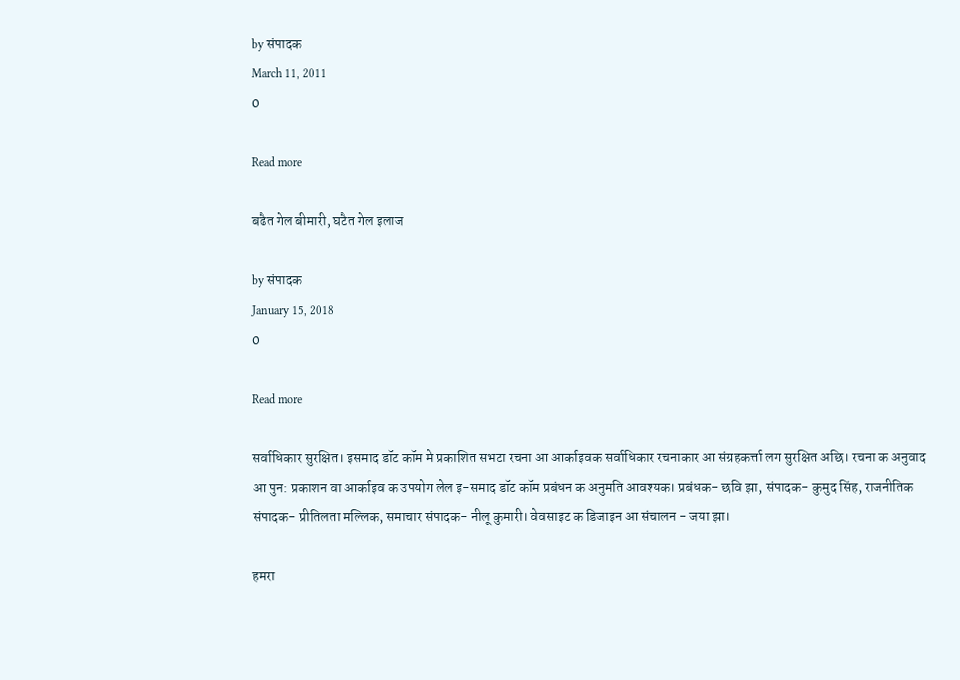by संपादक
March 11, 2011
0

Read more

बढैत गेल बीमारी, घटैत गेल इलाज

by संपादक
January 15, 2018
0

Read more

सर्वाधिकार सुरक्षित। इसमाद डॉट कॉम मे प्रकाशित सभटा रचना आ आर्काइवक सर्वाधिकार रचनाकार आ संग्रहकर्त्ता लग सुरक्षित अछि। रचना क अनुवाद आ पुन: प्रकाशन वा आर्काइव क उपयोग लेल इ-समाद डॉट कॉम प्रबंधन क अनुमति आवश्यक। प्रबंधक- छवि झा, संपादक- कुमुद सिंह, राजनीतिक संपादक- प्रीतिलता मल्लिक, समाचार संपादक- नीलू कुमारी। वेवसाइट क डिजाइन आ संचालन - जया झा।

हमरा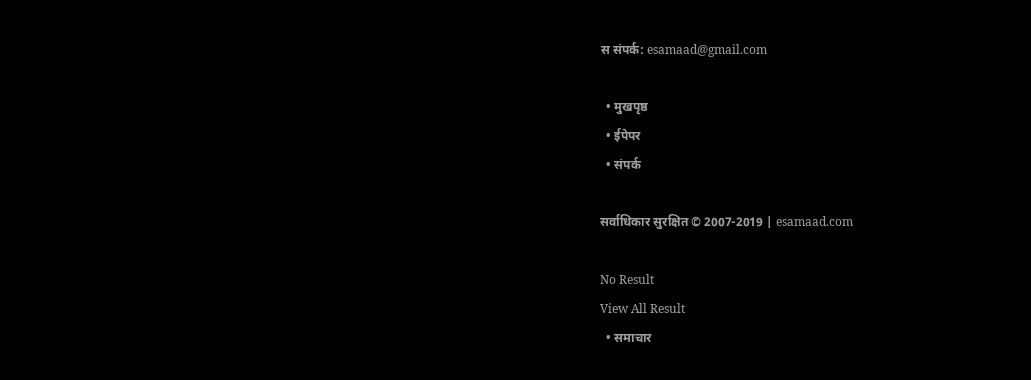स संपर्क: esamaad@gmail.com

  • मुखपृष्ठ
  • ईपेपर
  • संपर्क

सर्वाधिकार सुरक्षित © 2007-2019 | esamaad.com

No Result
View All Result
  • समाचार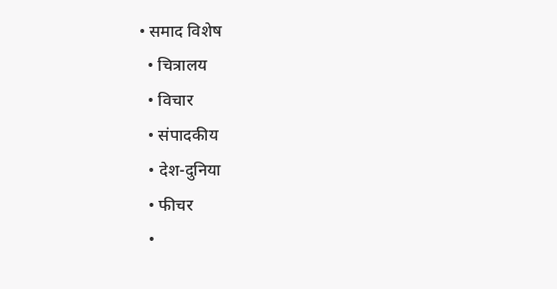• समाद विशेष
  • चित्रालय
  • विचार
  • संपादकीय
  • देश-दुनिया
  • फीचर
  •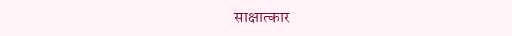साक्षात्‍कार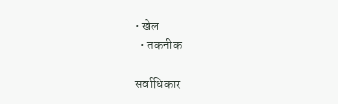• खेल
  • तकनीक

सर्वाधिकार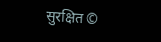सुरक्षित ©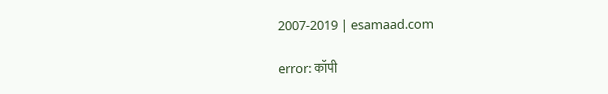2007-2019 | esamaad.com

error: कॉपी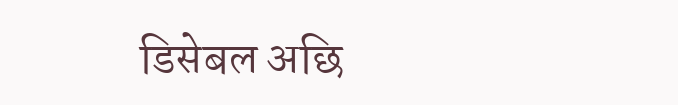डिसेबल अछि